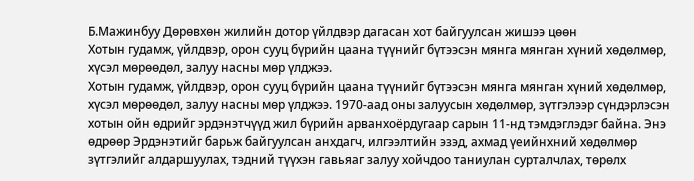Б.Мажинбуу Дөрөвхөн жилийн дотор үйлдвэр дагасан хот байгуулсан жишээ цөөн
Хотын гудамж, үйлдвэр, орон сууц бүрийн цаана түүнийг бүтээсэн мянга мянган хүний хөдөлмөр, хүсэл мөрөөдөл, залуу насны мөр үлджээ.
Хотын гудамж, үйлдвэр, орон сууц бүрийн цаана түүнийг бүтээсэн мянга мянган хүний хөдөлмөр, хүсэл мөрөөдөл, залуу насны мөр үлджээ. 1970-аад оны залуусын хөдөлмөр, зүтгэлээр сүндэрлэсэн хотын ойн өдрийг эрдэнэтчүүд жил бүрийн арванхоёрдугаар сарын 11-нд тэмдэглэдэг байна. Энэ өдрөөр Эрдэнэтийг барьж байгуулсан анхдагч, илгээлтийн эзэд, ахмад үеийнхний хөдөлмөр зүтгэлийг алдаршуулах, тэдний түүхэн гавьяаг залуу хойчдоо таниулан сурталчлах, төрөлх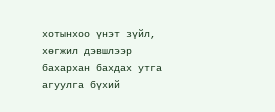хотынхоо үнэт зүйл, хөгжил дэвшлээр бахархан бахдах утга агуулга бүхий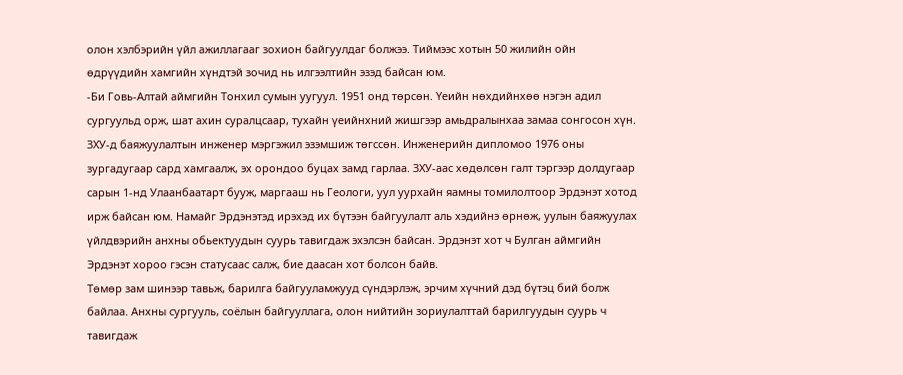олон хэлбэрийн үйл ажиллагааг зохион байгуулдаг болжээ. Тиймээс хотын 50 жилийн ойн өдрүүдийн хамгийн хүндтэй зочид нь илгээлтийн эзэд байсан юм.
-Би Говь-Алтай аймгийн Тонхил сумын уугуул. 1951 онд төрсөн. Үеийн нөхдийнхөө нэгэн адил сургуульд орж, шат ахин суралцсаар, тухайн үеийнхний жишгээр амьдралынхаа замаа сонгосон хүн. ЗХУ-д баяжуулалтын инженер мэргэжил эзэмшиж төгссөн. Инженерийн дипломоо 1976 оны зургадугаар сард хамгаалж, эх орондоо буцах замд гарлаа. ЗХУ-аас хөдөлсөн галт тэргээр долдугаар сарын 1-нд Улаанбаатарт бууж, маргааш нь Геологи, уул уурхайн яамны томилолтоор Эрдэнэт хотод ирж байсан юм. Намайг Эрдэнэтэд ирэхэд их бүтээн байгуулалт аль хэдийнэ өрнөж, уулын баяжуулах үйлдвэрийн анхны обьектуудын суурь тавигдаж эхэлсэн байсан. Эрдэнэт хот ч Булган аймгийн Эрдэнэт хороо гэсэн статусаас салж, бие даасан хот болсон байв.
Төмөр зам шинээр тавьж, барилга байгууламжууд сүндэрлэж, эрчим хүчний дэд бүтэц бий болж байлаа. Анхны сургууль, соёлын байгууллага, олон нийтийн зориулалттай барилгуудын суурь ч тавигдаж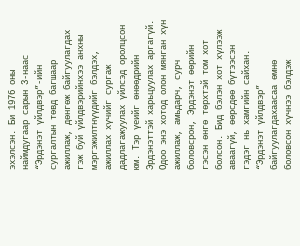эхэлсэн. Би 1976 оны наймдугаар сарын 3-наас “Эрдэнэт үйлдвэр”-ийн сургалтын төвд багшаар ажиллаж, дөнгөж байгуулагдах гэж буй үйлдвэрийнхээ анхны мэргэжилтнүүдийг бэлдэх, ажиллах хүчийг сургаж дадлагажуулах үйлсэд оролцсон юм. Тэр үеийг өнөөдрийн Эрдэнэттэй харьцуулах аргагүй. Одоо энэ хотод олон мянган хүн ажиллаж, амьдарч, сурч боловсрон, Эрдэнэт өөрийн гэсэн өнгө төрхтэй том хот болсон. Бид бэлэн хот хүлээж аваагүй, өөрсдөө бүтээсэн гэдэг нь хамгийн сайхан.
“Эрдэнэт үйлдвэр” байгуулагдахаасаа өмнө боловсон хүчнээ бэлдэж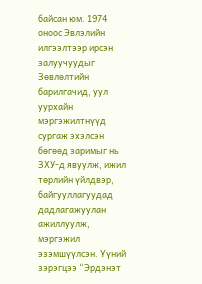байсан юм. 1974 оноос Эвлэлийн илгээлтээр ирсэн залуучуудыг Зөвлөлтийн барилгачид, уул уурхайн мэргэжилтнүүд сургаж эхэлсэн бөгөөд заримыг нь ЗХУ-д явуулж, ижил төрлийн үйлдвэр, байгууллагуудад дадлагажуулан ажиллуулж, мэргэжил эзэмшүүлсэн. Үүний зэрэгцээ “Эрдэнэт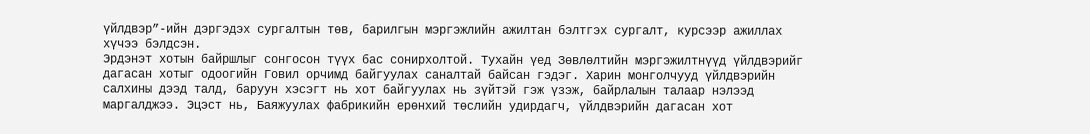үйлдвэр”-ийн дэргэдэх сургалтын төв, барилгын мэргэжлийн ажилтан бэлтгэх сургалт, курсээр ажиллах хүчээ бэлдсэн.
Эрдэнэт хотын байршлыг сонгосон түүх бас сонирхолтой. Тухайн үед Зөвлөлтийн мэргэжилтнүүд үйлдвэрийг дагасан хотыг одоогийн Говил орчимд байгуулах саналтай байсан гэдэг. Харин монголчууд үйлдвэрийн салхины дээд талд, баруун хэсэгт нь хот байгуулах нь зүйтэй гэж үзэж, байрлалын талаар нэлээд маргалджээ. Эцэст нь, Баяжуулах фабрикийн ерөнхий төслийн удирдагч, үйлдвэрийн дагасан хот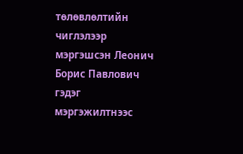төлөвлөлтийн чиглэлээр мэргэшсэн Леонич Борис Павлович гэдэг мэргэжилтнээс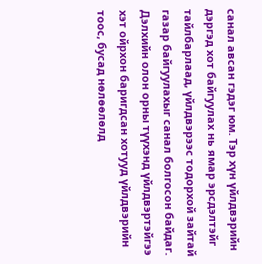санал авсан гэдэг юм. Тэр хүн үйлдвэрийн дэргэд хот байгуулах нь ямар эрсдэлтэйг тайлбарлаад, үйлдвэрээс тодорхой зайтай газар байгуулахыг санал болгосон байдаг. Дэлхийн олон орны түүхэнд үйлдвэртэйгээ хэт ойрхон баригдсан хотууд үйлдвэрийн тоос, бусад нөлөөлөлд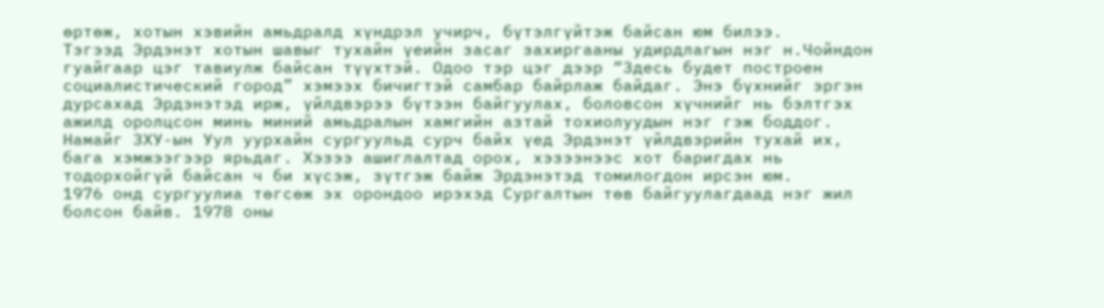өртөж, хотын хэвийн амьдралд хүндрэл учирч, бүтэлгүйтэж байсан юм билээ.
Тэгээд Эрдэнэт хотын шавыг тухайн үеийн засаг захиргааны удирдлагын нэг н.Чойндон гуайгаар цэг тавиулж байсан түүхтэй. Одоо тэр цэг дээр “Здесь будет построен социалистический город” хэмээх бичигтэй самбар байрлаж байдаг. Энэ бүхнийг эргэн дурсахад Эрдэнэтэд ирж, үйлдвэрээ бүтээн байгуулах, боловсон хүчнийг нь бэлтгэх ажилд оролцсон минь миний амьдралын хамгийн азтай тохиолуудын нэг гэж боддог. Намайг ЗХУ-ын Уул уурхайн сургуульд сурч байх үед Эрдэнэт үйлдвэрийн тухай их, бага хэмжээгээр ярьдаг. Хэзээ ашиглалтад орох, хэзээнээс хот баригдах нь тодорхойгүй байсан ч би хүсэж, зүтгэж байж Эрдэнэтэд томилогдон ирсэн юм.
1976 онд сургуулиа төгсөж эх орондоо ирэхэд Сургалтын төв байгуулагдаад нэг жил болсон байв. 1978 оны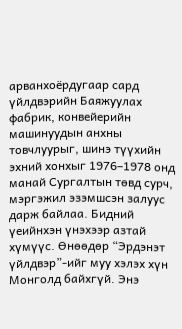арванхоёрдугаар сард үйлдвэрийн Баяжуулах фабрик, конвейерийн машинуудын анхны товчлуурыг, шинэ түүхийн эхний хонхыг 1976–1978 онд манай Сургалтын төвд сурч, мэргэжил эзэмшсэн залуус дарж байлаа. Бидний үеийнхэн үнэхээр азтай хүмүүс. Өнөөдөр “Эрдэнэт үйлдвэр”-ийг муу хэлэх хүн Монголд байхгүй. Энэ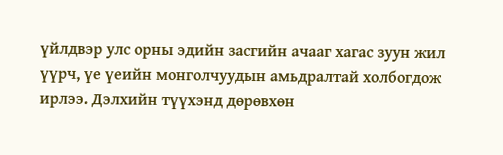үйлдвэр улс орны эдийн засгийн ачааг хагас зуун жил үүрч, үе үеийн монголчуудын амьдралтай холбогдож ирлээ. Дэлхийн түүхэнд дөрөвхөн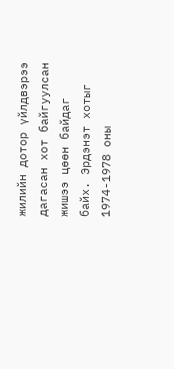жилийн дотор үйлдвэрээ дагасан хот байгуулсан жишээ цөөн байдаг байх. Эрдэнэт хотыг 1974-1978 оны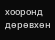хооронд дөрөвхөн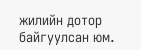жилийн дотор байгуулсан юм.